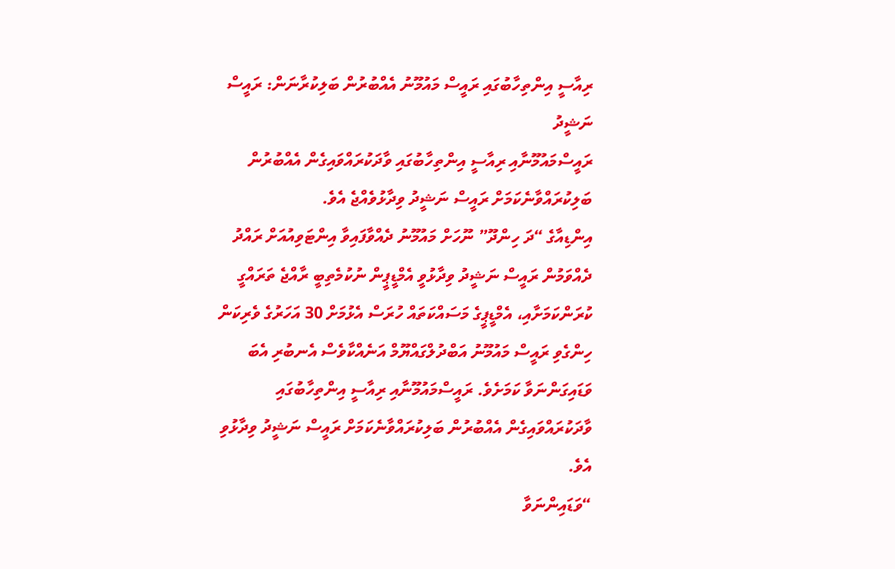ރިއާސީ އިންތިހާބުގައި ރައީސް މައުމޫނު އެއްބުރުން ބަލިކުރާނަން: ރައީސް ނަޝީދު
ރައީސްމައުމޫނާއި ރިއާސީ އިންތިހާބުގައި ވާދަކުރައްވައިގެން އެއްބުރުން ބަލިކުރައްވާނެކަމަށް ރައީސް ނަޝީދު ވިދާޅުވެއްޖެ އެވެ.
އިންޑިއާގެ “ދަ ހިންދޫ” ނޫހަށް މައުމޫނު ދެއްވާފައިވާ އިންޓަވިއުއަށް ރައްދު ދެއްވަމުން ރައީސް ނަޝީދު ވިދާޅުވީ އެމްޑީޕީން ނުކުމެތިބީ ރާއްޖެ ތަރައްގީ ކުރަންކަމަށާއި، އެމްޑީޕީގެ މަސައްކަތައް ހުރަސް އެޅުމަށް 30 އަހަރުގެ ވެރިކަން ހިންގެވި ރައީސް މައުމޫނު އަބްދުލްގައްޔޫމް އަނެއްކާވެސް އެނބުރި އެބަ ވަޑައިގަންނަވާ ކަމަށެވެ. ރައީސްމައުމޫނާއި ރިއާސީ އިންތިހާބުގައި ވާދަކުރައްވައިގެން އެއްބުރުން ބަލިކުރައްވާނެކަމަށް ރައީސް ނަޝީދު ވިދާޅުވި އެވެ.
“ވަޑައިންނަވާ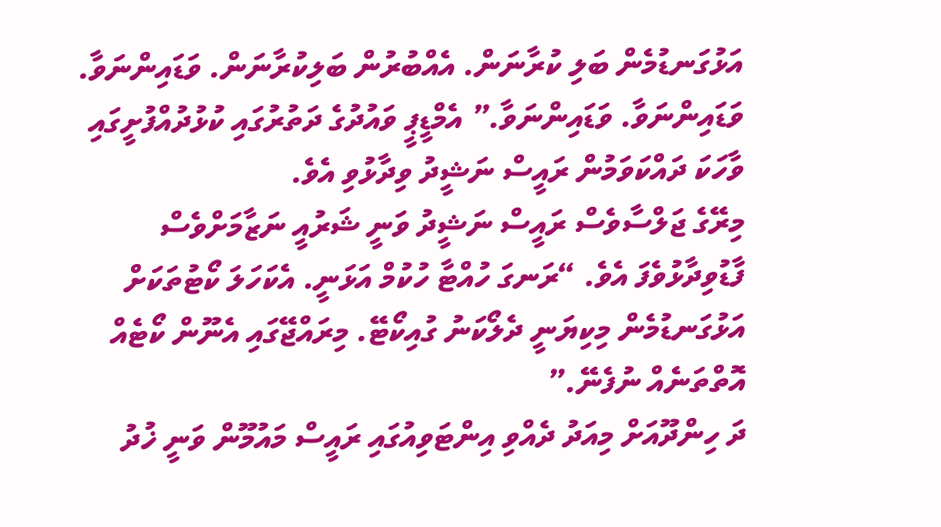އަޅުގަނޑުމެން ބަލި ކުރާނަން. އެއްބުރުން ބަލިކުރާނަން. ވަޑައިންނަވާ. ވަޑައިންނަވާ. ވަޑައިންނަވާ.” އެމްޑީޕީ ވައުދުގެ ދަތުރުގައި ކުޅުދުއްފުށީގައި ވާހަކަ ދައްކަވަމުން ރައީސް ނަޝީދު ވިދާޅުވި އެވެ.
މިރޭގެ ޖަލްސާވެސް ރައީސް ނަޝީދު ވަނީ ޝަރުއީ ނަޒާމަށްވެސް ފާޑުވިދާޅުވެފަ އެވެ. “ރަނގަ ހުއްޓާ ހުކުމް އަޅަނީ. އެކަހަލަ ކޯޓުތަކަށް އަޅުގަނޑުމެން މިކިޔަނީ ދެލޯކަނު ގުއިކޯޓޭ. މިރައްޖޭގައި އެނޫން ކޯޓެއް އޮތްތަނެއް ނުފެނޭ.”
ދަ ހިންދޫއަށް މިއަދު ދެއްވި އިންޓަވިއުގައި ރައީސް މައުމޫން ވަނީ ޚުދު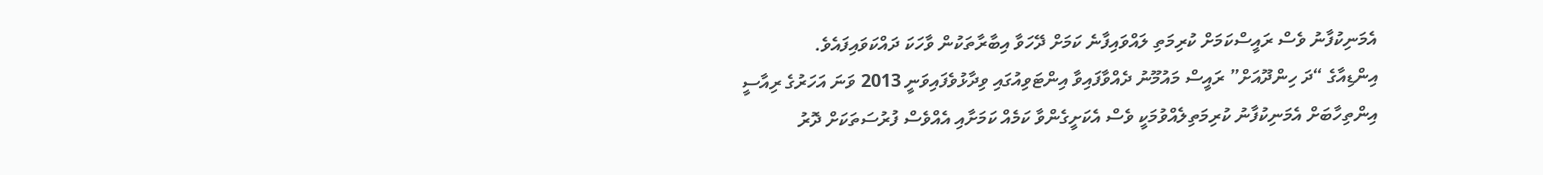އެމަނިކުފާނު ވެސް ރައީސްކަމަށް ކުރިމަތި ލައްވައިފާނެ ކަމަށް ދޭހަވާ އިބާރާތަކުން ވާހަކަ ދައްކަވައިފައެވެ.
އިންޑިއާގެ “ދަ ހިންދޫއަށް” ރައީސް މައުމޫނު ދެއްވާފައިވާ އިންޓަވިއުގައި ވިދާޅުވެފައިވަނީ 2013 ވަނަ އަހަރުގެ ރިއާސީ އިންތިހާބަށް އެމަނިކުފާނު ކުރިމަތިލެއްވުމަކީ ވެސް އެކަށީގެންވާ ކަމެއް ކަމަށާއި އެއްވެސް ފުރުސަތަކަށް ދޮރު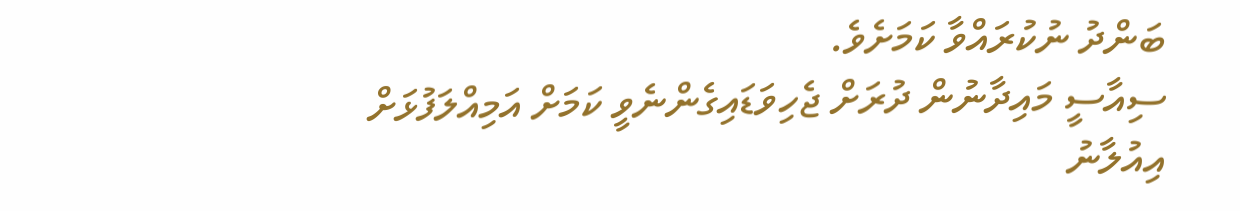ބަންދު ނުކުރައްވާ ކަމަށެވެ.
ސިއާސީ މައިދާނުން ދުރަށް ޖެހިވަޑައިގެންނެވީ ކަމަށް އަމިއްލަފުޅަށް އިއުލާނު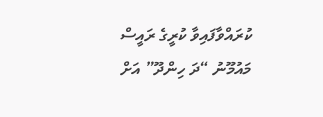ކުރައްވާފައިވާ ކުރީގެ ރައީސް މައުމޫނު “ދަ ހިންދޫ” އަށް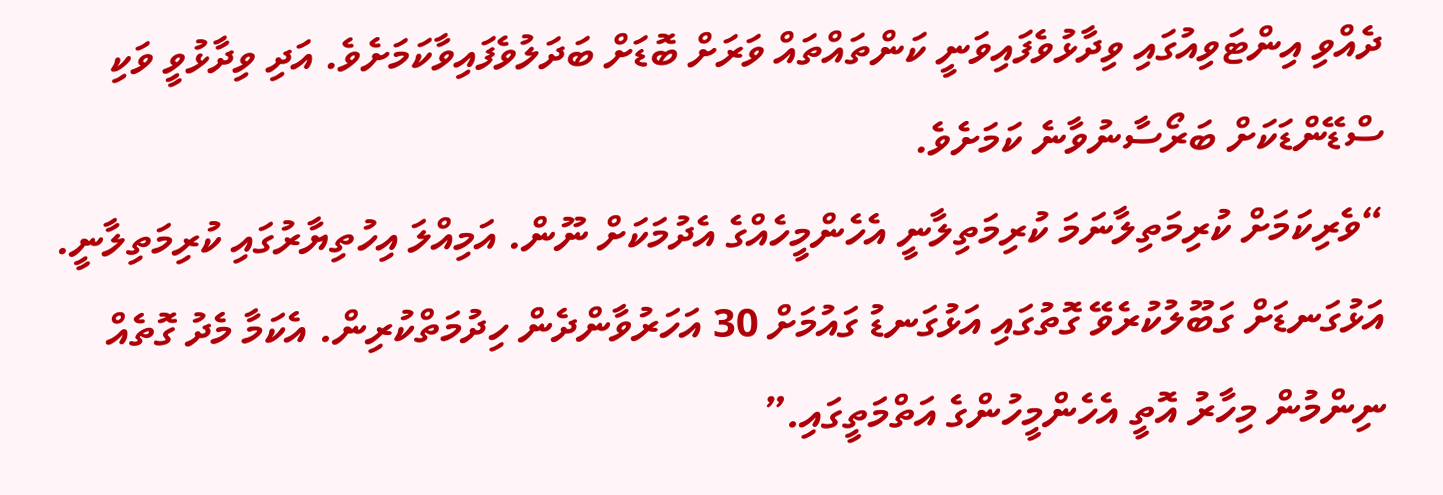ދެއްވި އިންޓަވިއުގައި ވިދާޅުވެފައިވަނީ ކަންތައްތައް ވަރަށް ބޮޑަށް ބަދަލުވެފައިވާކަމަށެވެ. އަދި ވިދާޅުވީ ވަކި ސްޑޭންޑަކަށް ބަރޯސާނުވާނެ ކަމަށެވެ.
“ވެރިކަމަށް ކުރިމަތިލާނަމަ ކުރިމަތިލާނީ އެހެންމީހެއްގެ އެދުމަކަށް ނޫން. އަމިއްލަ އިހުތިޔާރުގައި ކުރިމަތިލާނީ. އަޅުގަނޑަށް ގަބޫލުކުރެވޭ ގޮތުގައި އަޅުގަނޑު ގައުމަށް 30 އަހަރުވާންދެން ހިދުމަތްކުރިން. އެކަމާ މެދު ގޮތެއް ނިންމުން މިހާރު އޮތީ އެހެންމީހުންގެ އަތްމަތީގައި.”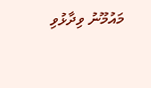މައުމޫނު ވިދާޅުވި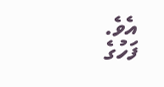އެވެ.
ފަހުގެ